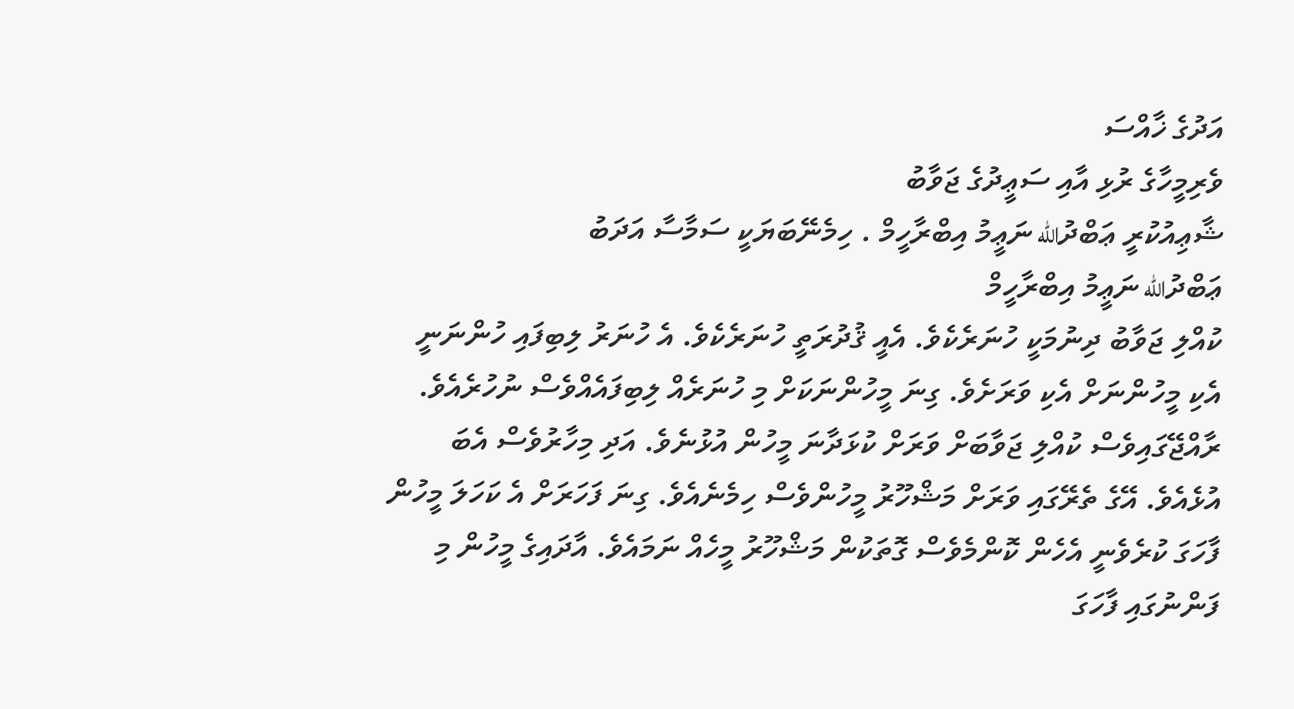އަދުގެ ޚާއްސަ
ވެރިމީހާގެ ރުޅި އާއި ސަޢީދުގެ ޖަވާބު
ޝާޢިއުކުރީ ޢަބްދުالله ނަޢީމު އިބްރާހީމް . ހިމެނޭބަޔަކީ ސަމާސާ އަދަބު
ޢަބްދުالله ނަޢީމު އިބްރާހީމް
ކުއްލި ޖަވާބު ދިނުމަކީ ހުނަރެކެވެ. އެއީ ޤުދުރަތީ ހުނަރެކެވެ. އެ ހުނަރު ލިބިފައި ހުންނަނީ އެކި މީހުންނަށް އެކި ވަރަށެވެ. ގިނަ މީހުންނަކަށް މި ހުނަރެއް ލިބިފައެއްވެސް ނުހުރެއެވެ.
ރާއްޖޭގައިވެސް ކުއްލި ޖަވާބަށް ވަރަށް ކުޅަދާނަ މީހުން އުޅުނެވެ. އަދި މިހާރުވެސް އެބަ އުޅެއެވެ. އޭގެ ތެރޭގައި ވަރަށް މަޝްހޫރު މީހުންވެސް ހިމެނެއެވެ. ގިނަ ފަހަރަށް އެ ކަހަލަ މީހުން ފާހަގަ ކުރެވެނީ އެހެން ކޮންމެވެސް ގޮތަކުން މަޝްހޫރު މީހެއް ނަމައެވެ. އާދައިގެ މީހުން މި ފަންނުގައި ފާހަގަ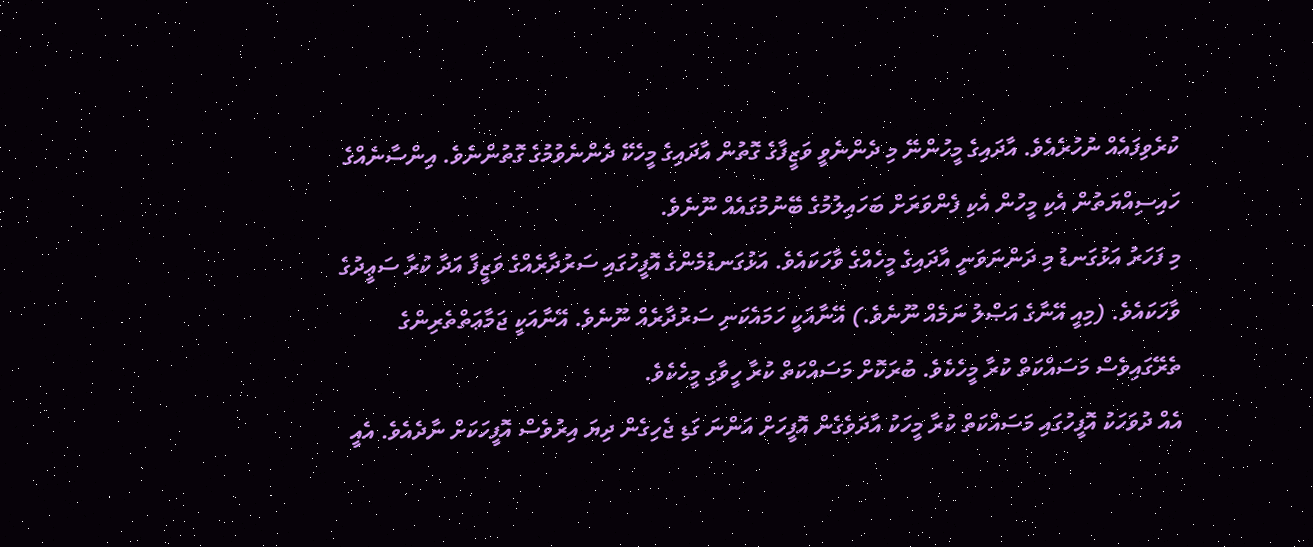ކުރެވިފައެއް ނުހުރެއެވެ. އާދައިގެ މީހުންނޭ މި ދެންނެވީ ވަޒީފާގެ ގޮތުން އާދައިގެ މީހެކޭ ދެންނެވުމުގެ ގޮތުންނެވެ. އިންސާނެއްގެ ހައިސިއްޔަތުން އެކި މީހުން އެކި ފެންވަރަށް ބަހައިލުމުގެ ބޭނުމުގައެއް ނޫނެވެ.
މި ފަހަރު އަޅުގަނޑު މި ދަންނަވަނީ އާދައިގެ މީހެއްގެ ވާހަކައެވެ. އަޅުގަނޑުމެންގެ އޮފީހުގައި ސަރުދާރެއްގެ ވަޒީފާ އަދާ ކުރާ ސަޢީދުގެ ވާހަކައެވެ. (މިއީ އޭނާގެ އަޞްލު ނަމެއް ނޫނެވެ.) އޭނާއަކީ ހަމައެކަނި ސަރުދާރެއް ނޫނެވެ. އޭނާއަކީ ޖަމާޢަތްތެރިންގެ ތެރޭގައިވެސް މަސައްކަތް ކުރާ މީހެކެވެ. ބުރަކޮށް މަސައްކަތް ކުރާ ހީވާގި މީހެކެވެ.
އެއް ދުވަހަކު އޮފީހުގައި މަސައްކަތް ކުރާ މީހަކު އާދަވެގެން އޮފީހަށް އަންނަ ގަޑި ޖެހިގެން ދިޔަ އިރުވެސް އޮފީހަކަށް ނާދެއެވެ. އެއީ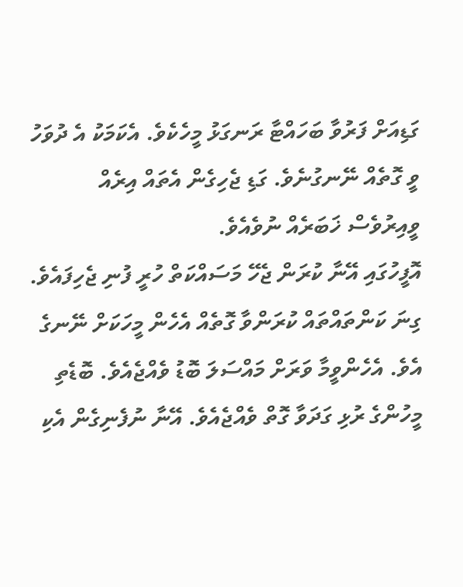ގަޑިއަށް ފަރުވާ ބަހައްޓާ ރަނގަޅު މީހެކެވެ. އެކަމަކު އެ ދުވަހު ވީ ގޮތެއް ނޭނގުނެވެ. ގަޑި ޖެހިގެން އެތައް އިރެއް ވީއިރުވެސް ޚަބަރެއް ނުވެއެވެ.
އޮފީހުގައި އޭނާ ކުރަން ޖެހޭ މަސައްކަތް ހުރީ ފުނި ޖެހިފައެވެ. ގިނަ ކަންތައްތައް ކުރަންވާ ގޮތެއް އެހެން މީހަކަށް ނޭނގެ އެވެ. އެހެންވީމާ ވަރަށް މައްސަލަ ބޮޑު ވެއްޖެއެވެ. ބޮޑެތި މީހުންގެ ރުޅި ގަދަވާ ގޮތް ވެއްޖެއެވެ. އޭނާ ނުފެނިގެން އެކި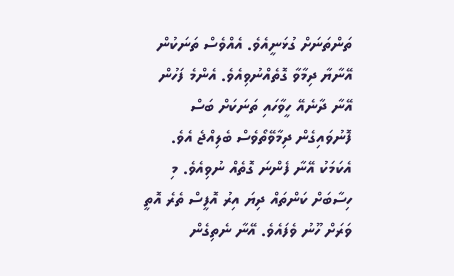ތަންތަނަށް ގުޅަނީއެވެ. އެއްވެސް ތަނަކުން އޭނާޔާ ދިމާވާ ގޮތެއްނުވިއެވެ. އެންމެ ފަހުން އޭނާ ދާނެއޭ ހީވާހައި ތަނަކަށް ބަސް ފޮނުވައިގެން ދިމާވޭތޯވެސް ބެލިއްޖެ އެވެ. އެކަމަކު އޭނާ ފެންނަ ގޮތެއް ނުވިއެވެ. މި ހިސާބަށް ކަންތައް ދިޔަ އިރު އޮފީސް ތެރެ އޮތީ ވަރަށް ހޫނު ވެފައެވެ. އޭނާ ނެތިގެން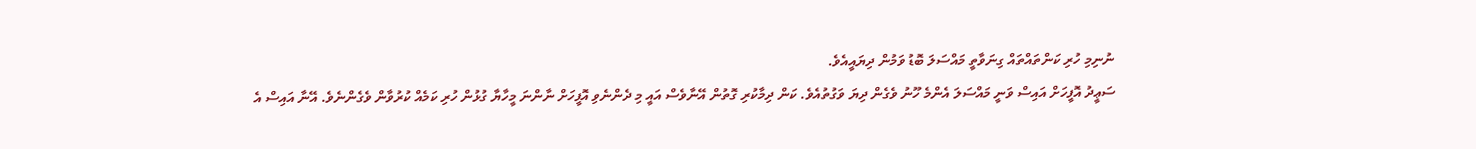ނުނިމި ހުރި ކަންތައްތައް ގިނަވާތީ މައްސަލަ ބޮޑު ވަމުން ދިޔައީއެވެ.
ސަޢީދު އޮފީހަށް އައިސް ވަނީ މައްސަލަ އެންމެ ހޫނު ވެގެން ދިޔަ ވަގުތުއެވެ. ކަން ދިމާކުރި ގޮތުން އޭނާވެސް އައީ މި ދެންނެވި އޮފީހަށް ނާންނަ މީހާޔާ ގުޅުން ހުރި ކަމެއް ކުރުވާން ވެގެންނެވެ. އޭނާ އައިސް އެ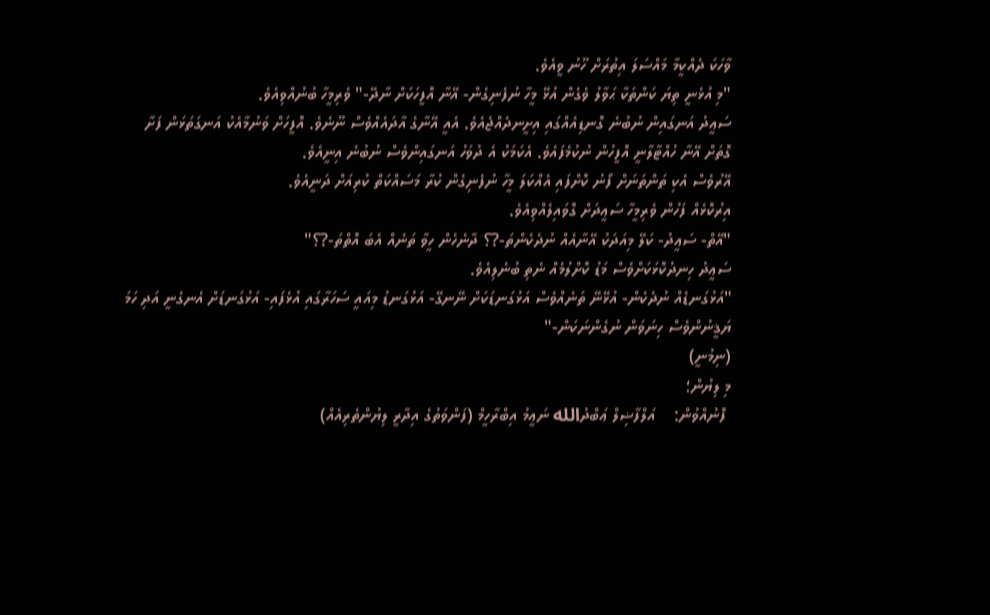ވާހަކަ ދެއްކީމާ މައްސަލަ އިތުރަށް ހޫނު ވީއެވެ.
"މި އުޅެނީ ތިޔަ ކަންތަކާ ޙަވާލު ވެގެން އުޅޭ މީހާ ނުފެނިގެން- އޭނާ އޮފީހަކަށް ނާދޭ-" ވެރިމީހާ ބުނުއްވިއެވެ.
ސަޢީދު އަނގައިން ނުބުނެ ގޮނޑިއެއްގައި އިށީނދެއްޖެއެވެ. އެއީ އޭނާގެ އާދައެއްވެސް ނޫނެވެ. އޮފީހަށް ވަނުމާއެކު އަނގަތަޅަން ފަށާ ގޮތަށް އޭނާ ހުއްޓާލާނީ އޮފީހުން ނުކުމެފައެވެ. އެކަމަކު އެ ދުވަހު އަނގައިންވެސް ނުބުނެ އިނީއެވެ.
އޭރުވެސް އެކި ތަންތަނަށް ފޯނު ކޮށްފައި އެއްކަލަ މީހާ ނުފެނިގެން ކުރާ މަސައްކަތް ކުރިއަށް ދަނީއެވެ.
އިރުކޮޅެއް ފަހުން ވެރިމީހާ ސަޢީދަށް ގޮވައިލެއްވިއެވެ.
"އޭތް- ސަޢީދު- ކަލޭ މިއަދަކު އޭނާއެއް ނުދެކެންތަ-?؟ ދާނެހެން ހީވާ ތަނެއް އެބަ އޮތްތަ-?؟"
ސަޢީދު ހިނދުކޮޅަކަށްވެސް މަޑު ކޮށްލުމެއް ނެތި ބުނެލިއެވެ.
"އަޅުގަނޑެއް ނުދެކެން- އުޅޭނޭ ތަނެއްވެސް އަޅުގަނޑަކަށް ނޭނގޭ- އަޅުގަނޑު މިއައީ ސަހަރާގައި އުޅެފައި- އަޅުގަނޑަށް އެނގެނީ އަދި ހަމަ ޔަޤީނުންވެސް ހިނަވަން ނުގެންނަކަން-"
(ނިމުނީ)
މި ލިޔުން؛
 ފޮނުއްވުން:    އަލްފާޟިލް ޢަބްދުالله ނަޢީމު އިބްރާހީމް (ފަންވަތުގެ އިދާރީ ލިޔުންތެރިއެއް)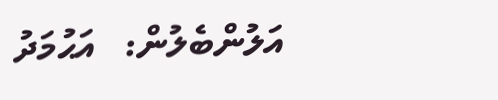އަލުންބެލުން:   އަޙުމަދު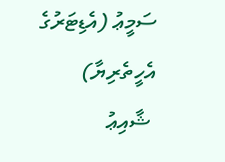ސަމީޢު (އެޑިޓަރުގެ އެހީތެރިޔާ)
 ޝާއިޢު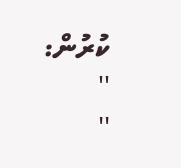ކުރުން:   ''           ''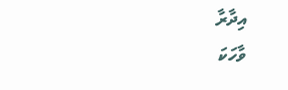އިދާރާ
ވާހަކަ